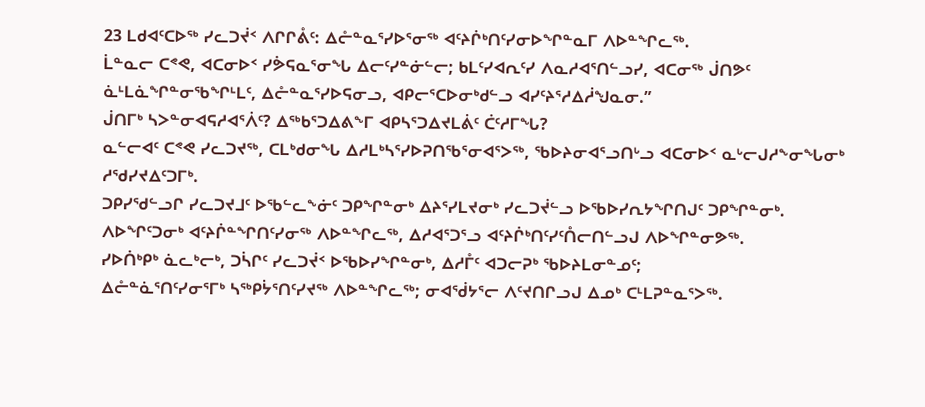23 ᒪᑯᐊᑦᑕᐅᖅ ᓯᓚᑐᔫᑉ ᐱᒋᒋᕔᑦ: ᐃᓔᓐᓇᕐᓯᐅᕐᓂᖅ ᐊᑦᔨᒌᒃᑎᑦᓯᓂᐅᖏᓐᓇᒥ ᐱᐅᓐᖏᓚᖅ.
ᒫᓐᓇᓕ ᑕᕝᕙ, ᐊᑕᓂᐅᑉ ᓯᕘᕋᓇᕐᓂᖓ ᐃᓕᑦᓯᓐᓃᓪᓕ; ᑲᒪᑦᓯᐊᕆᑦᓯ ᐱᓇᓱᐊᕐᑎᓪᓗᓯ, ᐊᑕᓂᖅ ᒎᑎᕗᑦ ᓈᒻᒪᓈᖏᓐᓂᖃᖏᒻᒪᑦ, ᐃᓔᓐᓇᕐᓯᐅᕋᓂᓗ, ᐊᑭᓕᕐᑕᐅᓂᒃᑯᓪᓗ ᐊᓯᑦᔨᕐᓱᐃᓲᖑᓇᓂ.”
ᒎᑎᒥᒃ ᓴᐳᓐᓂᐊᕋᓱᐊᕐᐲᑦ? ᐃᖅᑲᕐᑐᐃᕕᖕᒥ ᐊᑭᓴᕐᑐᐃᔪᒪᕖᑦ ᑖᑦᓱᒥᖓ?
ᓇᓪᓕᐊᑦ ᑕᕝᕙ ᓯᓚᑐᔪᖅ, ᑕᒪᒃᑯᓂᖓ ᐃᓱᒪᒃᓴᕐᓯᐅᕈᑎᖃᕐᓂᐊᕐᐳᖅ, ᖃᐅᔨᓂᐊᕐᓗᑎᒡᓗ ᐊᑕᓂᐅᑉ ᓇᒡᓕᒍᓱᖕᓂᖓᓂᒃ ᓱᖁᓯᔪᐃᑦᑐᒥᒃ.
ᑐᑭᓯᖁᓪᓗᒋ ᓯᓚᑐᔪᒧᑦ ᐅᖃᓪᓚᖕᓃᑦ ᑐᑭᖏᓐᓂᒃ ᐃᔨᕐᓯᒪᔪᓂᒃ ᓯᓚᑐᔫᓪᓗ ᐅᖃᐅᓯᕆᔭᖏᑎᒍᑦ ᑐᑭᖏᓐᓂᒃ.
ᐱᐅᖏᑦᑐᓂᒃ ᐊᑦᔨᒌᓐᖏᑎᑦᓯᓂᖅ ᐱᐅᓐᖏᓚᖅ, ᐃᓱᐊᕐᑐᕐᓗ ᐊᑦᔨᒌᒃᑎᑦᓯᑦᑍᓕᑎᓪᓗᒍ ᐱᐅᖏᓐᓂᕗᖅ.
ᓯᐅᑏᒃᑭᒃ ᓈᓚᒃᓕᒃ, ᑐᓵᒋᑦ ᓯᓚᑐᔫᑉ ᐅᖃᐅᓯᖏᓐᓂᒃ, ᐃᓱᒤᑦ ᐊᑐᓕᕈᒃ ᖃᐅᔨᒪᓂᓐᓄᑦ;
ᐃᓔᓐᓈᕐᑎᑦᓯᓂᕐᒥᒃ ᓴᖅᑭᔮᕐᑎᑦᓯᔪᖅ ᐱᐅᓐᖏᓚᖅ; ᓂᐊᖂᔭᕐᓕ ᐱᑦᔪᑎᒋᓗᒍ ᐃᓄᒃ ᑕᒻᒪᕈᓐᓇᕐᐳᖅ.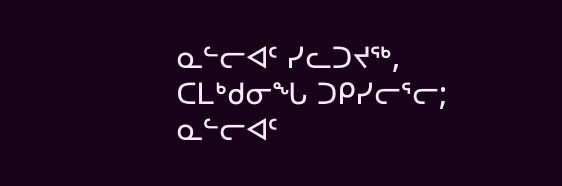ᓇᓪᓕᐊᑦ ᓯᓚᑐᔪᖅ, ᑕᒪᒃᑯᓂᖓ ᑐᑭᓯᓕᕐᓕ; ᓇᓪᓕᐊᑦ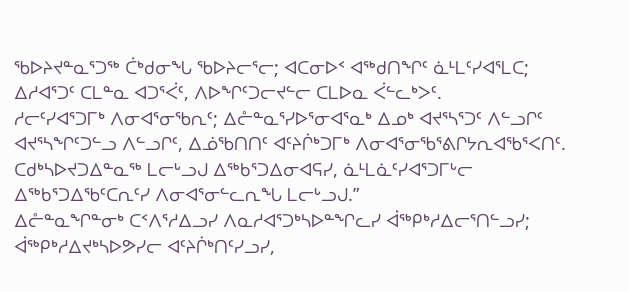ᖃᐅᔨᔪᓐᓇᕐᑐᖅ ᑖᒃᑯᓂᖓ ᖃᐅᔨᓕᕐᓕ; ᐊᑕᓂᐅᑉ ᐊᖅᑯᑎᖏᑦ ᓈᒻᒪᑦᓯᐊᕐᒪᑕ; ᐃᓱᐊᕐᑐᑦ ᑕᒪᓐᓇ ᐊᑐᕐᐹᑦ, ᐱᐅᖏᑦᑐᓕᔪᓪᓕ ᑕᒪᐅᓇ ᐹᓪᓚᒃᐳᑦ.
ᓱᓕᑦᓯᐊᕐᑐᒥᒃ ᐱᓂᐊᕐᓂᖃᕆᑦ; ᐃᓔᓐᓇᕐᓯᐅᕐᓂᐊᕐᓇᒃ ᐃᓄᒃ ᐊᔪᕐᓴᕐᑐᑦ ᐱᓪᓗᒋᑦ ᐊᔪᕐᓴᖏᑦᑐᓪᓗ ᐱᓪᓗᒋᑦ, ᐃᓅᖃᑎᑎᑦ ᐊᑦᔨᒌᒃᑐᒥᒃ ᐱᓂᐊᕐᓂᖃᕐᕕᒋᔭᕆᐊᖃᕐᐸᑎᑦ.
ᑕᑯᒃᓴᐅᔪᑐᐃᓐᓇᖅ ᒪᓕᒡᓗᒍ ᐃᖅᑲᕐᑐᐃᓂᐊᕋᓯ, ᓈᒻᒪᓈᑦᓯᐊᕐᑐᒥᒡᓕ ᐃᖅᑲᕐᑐᐃᖃᑦᑕᕆᑦᓯ ᐱᓂᐊᕐᓂᓪᓚᕆᖓ ᒪᓕᒡᓗᒍ.”
ᐃᓔᓐᓇᖏᓐᓂᒃ ᑕᑉᐱᕐᓱᐃᓗᓯ ᐱᓇᓱᐊᕐᑐᒃᓴᐅᓐᖏᓚᓯ ᐋᖅᑭᒃᓱᐃᓕᕐᑎᓪᓗᓯ; ᐋᖅᑭᒃᓱᐃᔪᒃᓴᐅᕗᓯᓕ ᐊᑦᔨᒌᒃᑎᑦᓯᓗᓯ,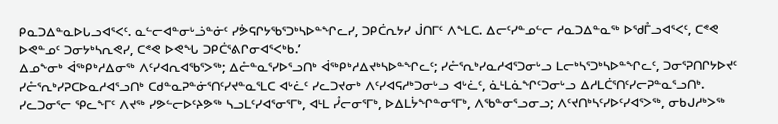ᑭᓇᑐᐃᓐᓇᐅᒐᓗᐊᕐᐸᑦ. ᓇᓪᓕᐊᓐᓂᒡᓘᓐᓃᑦ ᓯᕘᕋᒋᔭᖃᕐᑐᒃᓴᐅᓐᖏᓚᓯ, ᑐᑭᑖᕆᔭᓯ ᒎᑎᒥᑦ ᐱᖕᒪᑕ. ᐃᓕᑦᓯᓐᓄᓪᓕ ᓱᓇᑐᐃᓐᓇᖅ ᐅᖁᒤᓗᐊᕐᐸᑦ, ᑕᕝᕙ ᐅᕙᓐᓄᑦ ᑐᓂᔭᒃᓴᕆᕙᓯ, ᑕᕝᕙ ᐅᕙᖓ ᑐᑭᑖᕐᕕᒋᓂᐊᕐᐸᒃᑲ.’
ᐃᓄᖕᓂᒃ ᐋᖅᑭᒃᓱᐃᓂᖅ ᐱᑦᓯᐊᕆᐊᖃᕐᐳᖅ; ᐃᓔᓐᓇᕐᓯᐅᕐᓗᑎᒃ ᐋᖅᑭᒃᓱᐃᔪᒃᓴᐅᓐᖏᓚᑦ; ᓯᓔᕐᕆᒃᓯᓇᓱᐊᕐᑐᓂᒡᓗ ᒪᓕᒃᓴᕐᑐᒃᓴᐅᓐᖏᓚᑦ, ᑐᓂᕐᕈᑎᒋᔭᐅᔪᑦ ᓯᓔᕐᕆᒃᓯᕈᑕᐅᓇᓱᐊᕐᓗᑎᒃ ᑕᑯᓐᓇᕈᓐᓃᕐᑎᑦᓯᔪᓐᓇᕐᒪᑕ ᐊᒡᓛᑦ ᓯᓚᑐᔪᓂᒃ ᐱᑦᓯᐊᕋᓱᒃᑐᓂᒡᓗ ᐊᒡᓛᑦ, ᓈᒻᒪᓈᖏᑦᑐᓂᒡᓗ ᐃᓱᒪᑖᕐᑎᑦᓯᓕᕈᓐᓇᕐᓗᑎᒃ.
ᓯᓚᑐᓂᕐᓕ ᕿᓚᖕᒥᑦ ᐱᔪᖅ ᓯᕗᓪᓕᐅᑦᔨᕗᖅ ᓴᓗᒪᑦᓯᐊᕐᓂᕐᒥᒃ, ᐊᒻᒪ ᓮᓕᓂᕐᒥᒃ, ᐅᐃᒪᔮᖏᓐᓂᕐᒥᒃ, ᐱᖃᓐᓂᕐᓗᓂᓗ; ᐱᑦᔪᑎᒃᓴᑦᓯᐅᑦᓯᐊᕐᐳᖅ, ᓂᑲᒍᓱᒃᐳᖅ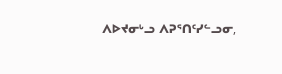ᐱᐅᔪᓂᒡᓗ ᐱᕈᕐᑎᑦᓯᓪᓗᓂ,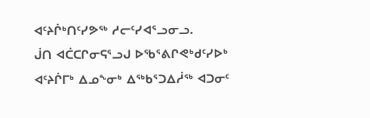ᐊᑦᔨᒌᒃᑎᑦᓯᕗᖅ ᓱᓕᑦᓯᐊᕐᓗᓂᓗ.
ᒎᑎ ᐊᑖᑕᒋᓂᕋᕐᓗᒍ ᐅᖃᕐᕕᒋᕙᒃᑯᑦᓯᐅᒃ ᐊᑦᔨᒌᒥᒃ ᐃᓄᖕᓂᒃ ᐃᖅᑲᕐᑐᐃᓲᖅ ᐊᑐᓂᑦ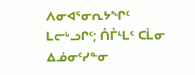ᐱᓂᐊᕐᓂᕆᔭᖏᑦ ᒪᓕᒡᓗᒋᑦ; ᑍᒤᒻᒪᑦ ᑕᒫᓂ ᐃᓅᓂᑦᓯᓐᓂ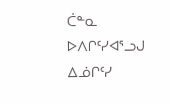ᑖᓐᓇ ᐅᐱᒋᑦᓯᐊᕐᓗᒍ ᐃᓅᒋᑦᓯ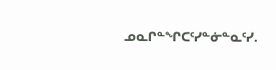ᓄᓇᒋᓐᖏᑕᑦᓯᓐᓃᓐᓇᑦᓯ.